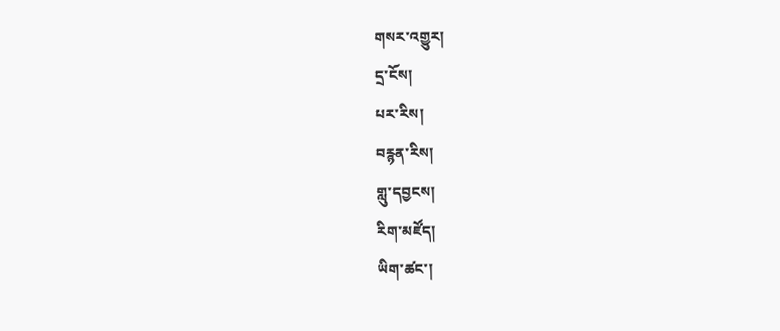གསར་འགྱུར།
དྲ་ངོས།
པར་རིས།
བརྙན་རིས།
གླུ་དབྱངས།
རིག་མཛོད།
ཡིག་ཚང་།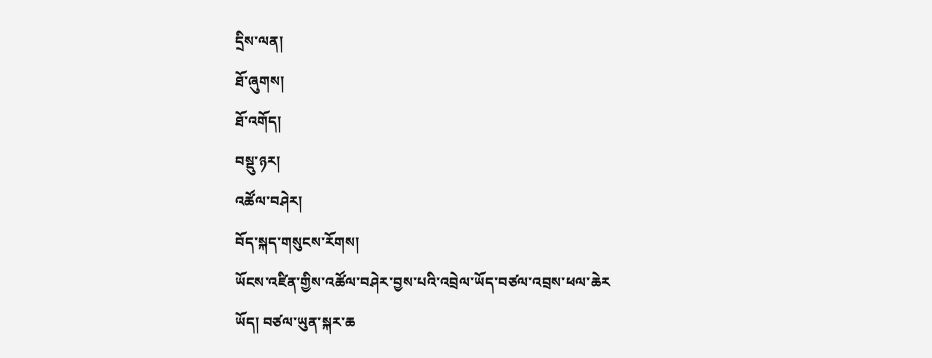དྲིས་ལན།
ཐོ་ཞུགས།
ཐོ་འགོད།
བསྡུ་ཉར།
འཚོལ་བཤེར།
བོད་སྐད་གསུངས་རོགས།
ཡོངས་འཛིན་གྱིས་འཚོལ་བཤེར་བྱས་པའི་འབྲེལ་ཡོད་བཙལ་འབྲས་ཕལ་ཆེར
ཡོད། བཙལ་ཡུན་སྐར་ཆ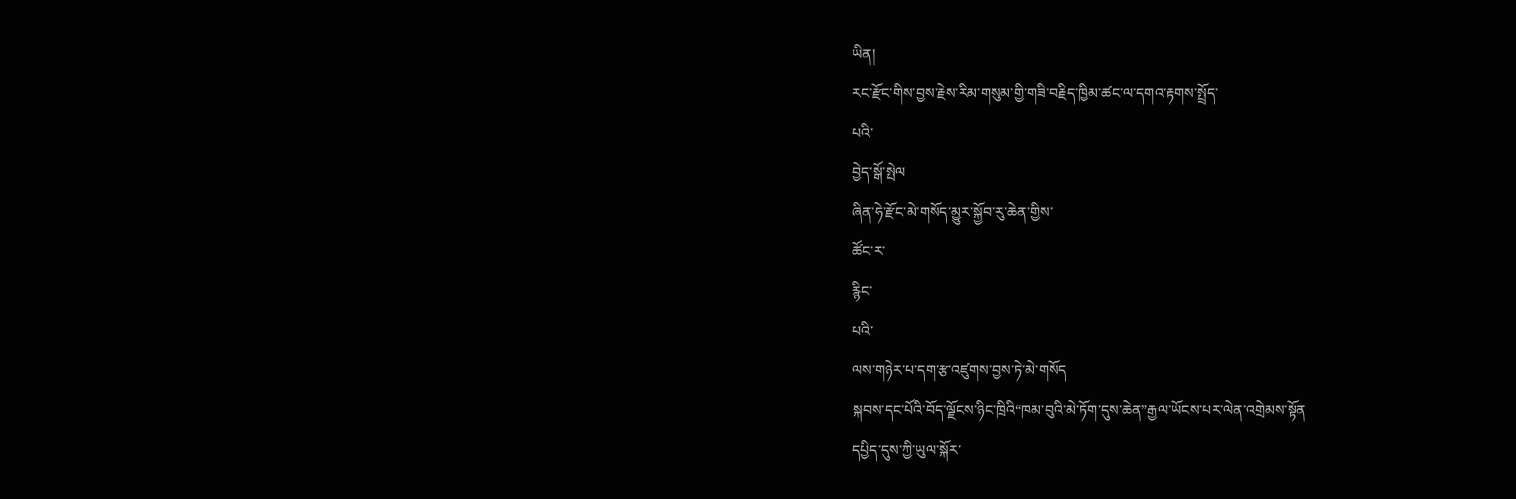ཡིན།
རང་རྫོང་གིས་བྱས་རྗེས་རིམ་གསུམ་གྱི་གཟི་བརྗིད་ཁྱིམ་ཚང་ལ་དགའ་རྟགས་སྤྲོད་
པའི་
བྱེད་སྒོ་སྤེལ
ཞིན་ཧེ་རྫོང་མེ་གསོད་མྱུར་སྐྱོབ་རུ་ཆེན་གྱིས་
ཚོང་ར་
རྙིང་
པའི་
ལས་གཉེར་པ་དག་རྩ་འཛུགས་བྱས་ཏེ་མེ་གསོད
སྐབས་དང་པོའི་བོད་ལྗོངས་ཉིང་ཁྲིའི“ཁམ་བུའི་མེ་ཏོག་དུས་ཆེན”རྒྱལ་ཡོངས་པར་ལེན་འགྲེམས་སྟོན
དཔྱིད་དུས་ཀྱི་ཡུལ་སྐོར་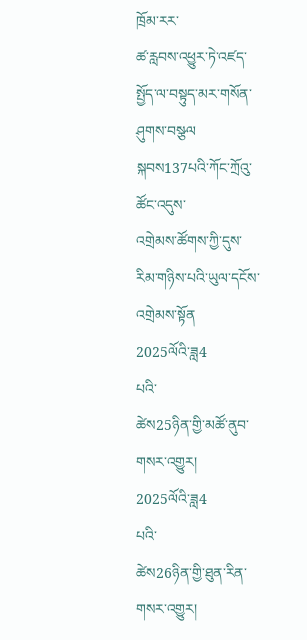ཁྲོམ་རར་
ཚ་རླབས་འཕྱུར་ཏེ་འཛད་སྤྱོད་ལ་བསྟུད་མར་གསོན་ཤུགས་བསྩལ
སྐབས137པའི་ཀོང་ཀྲོའུ་
ཚོང་འདུས་
འགྲེམས་ཚོགས་ཀྱི་དུས་རིམ་གཉིས་པའི་ཡུལ་དངོས་འགྲེམས་སྟོན
2025ལོའི་ཟླ4
པའི་
ཚེས25ཉིན་གྱི་མཚོ་ནུབ་གསར་འགྱུར།
2025ལོའི་ཟླ4
པའི་
ཚེས26ཉིན་གྱི་ཐུན་རིན་གསར་འགྱུར།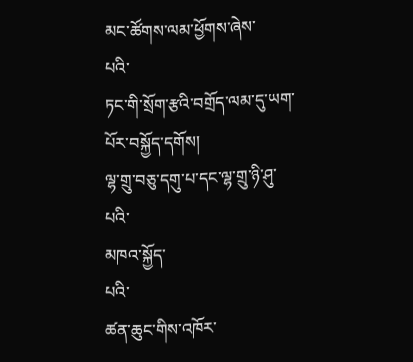མང་ཚོགས་ལམ་ཕྱོགས་ཞེས་
པའི་
ཏང་གི་སྲོག་རྩའི་བགྲོད་ལམ་དུ་ཡག་པོར་བསྐྱོད་དགོས།
ལྷ་གྲུ་བཅུ་དགུ་པ་དང་ལྷ་གྲུ་ཉི་ཤུ་
པའི་
མཁའ་སྐྱོད་
པའི་
ཚན་ཆུང་གིས་འཁོར་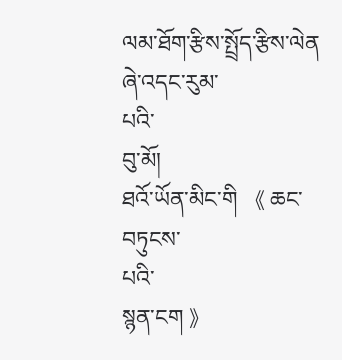ལམ་ཐོག་རྩིས་སྤྲོད་རྩིས་ལེན
ཞེ་འདང་རུམ་
པའི་
བུ་མོ།
ཐའོ་ཡོན་མིང་གི 《 ཆང་བཏུངས་
པའི་
སྙན་ངག 》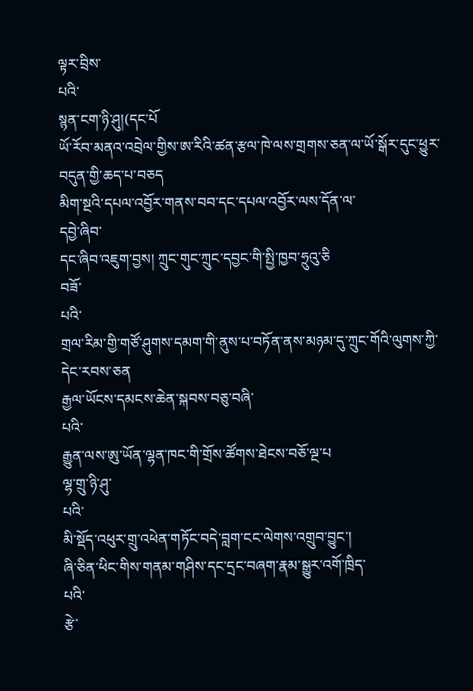ལྟར་བྲིས་
པའི་
སྙན་ངག་ཉི་ཤུ།(དང་པོ
ཡོ་རོབ་མནའ་འབྲེལ་གྱིས་ཨ་རིའི་ཚན་རྩལ་ཁེ་ལས་གྲགས་ཅན་ལ་ཡོ་སྒོར་དུང་ཕྱུར་བདུན་གྱི་ཆད་པ་བཅད
མིག་སྔའི་དཔལ་འབྱོར་གནས་བབ་དང་དཔལ་འབྱོར་ལས་དོན་ལ་
དབྱེ་ཞིབ་
དང་ཞིབ་འཇུག་བྱས། ཀྲུང་གུང་ཀྲུང་དབྱང་གི་སྤྱི་ཁྱབ་ཧྲུའུ་ཅི
བཟོ་
པའི་
གྲལ་རིམ་གྱི་གཙོ་ཤུགས་དམག་གི་ནུས་པ་བཏོན་ནས་མཉམ་དུ་ཀྲུང་གོའི་ལུགས་ཀྱི་དེང་རབས་ཅན
རྒྱལ་ཡོངས་དམངས་ཆེན་སྐབས་བཅུ་བཞི་
པའི་
རྒྱུན་ལས་ཨུ་ཡོན་ལྷན་ཁང་གི་གྲོས་ཚོགས་ཐེངས་བཅོ་ལྔ་པ
ལྷ་གྲུ་ཉི་ཤུ་
པའི་
མི་སྡོད་འཕུར་གྲུ་འཕེན་གཏོང་བདེ་བླག་ངང་ལེགས་འགྲུབ་བྱུང་།
ཞི་ཅིན་ཕིང་གིས་གནམ་གཤིས་དང་དྲང་བཞག་རྣམ་སྒྱུར་འགོ་ཁྲིད་
པའི་
རྩེ་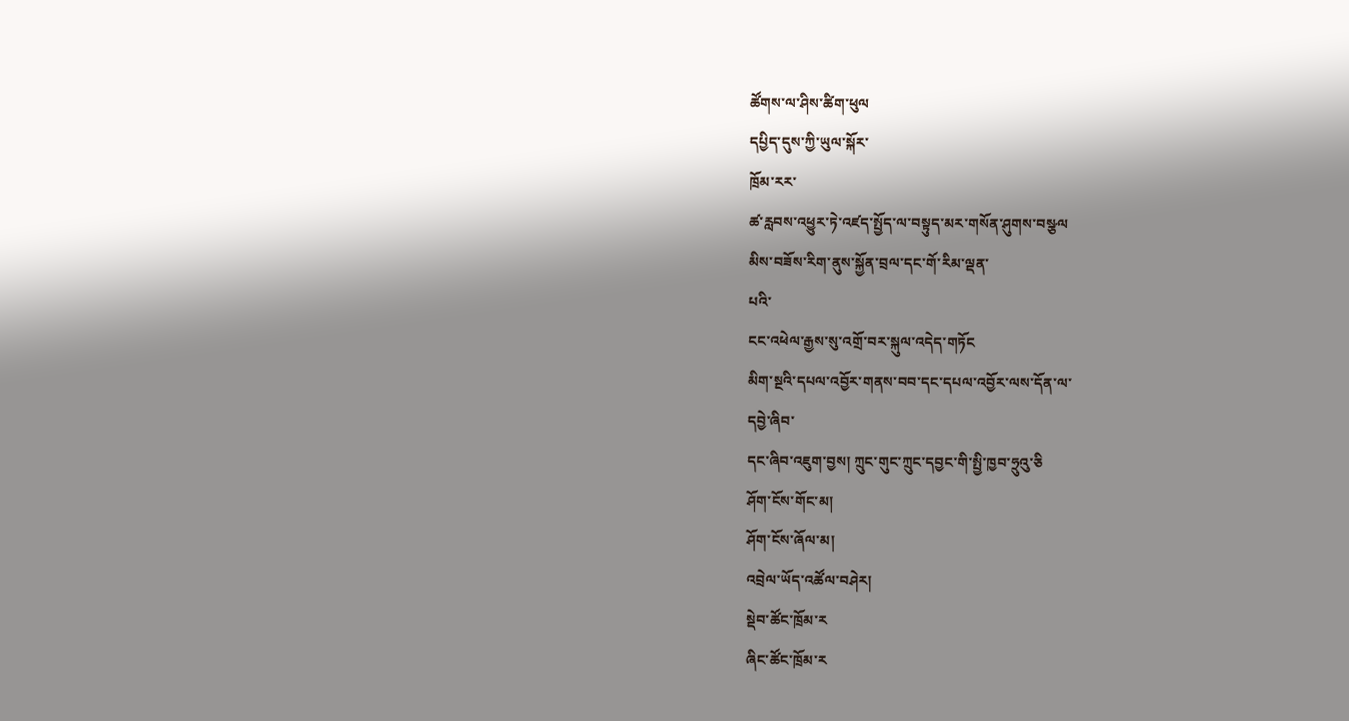ཚོགས་ལ་ཤིས་ཚིག་ཕུལ
དཔྱིད་དུས་ཀྱི་ཡུལ་སྐོར་
ཁྲོམ་རར་
ཚ་རླབས་འཕྱུར་ཏེ་འཛད་སྤྱོད་ལ་བསྟུད་མར་གསོན་ཤུགས་བསྩལ
མིས་བཟོས་རིག་ནུས་སྐྱོན་བྲལ་དང་གོ་རིམ་ལྡན་
པའི་
ངང་འཕེལ་རྒྱས་སུ་འགྲོ་བར་སྐུལ་འདེད་གཏོང
མིག་སྔའི་དཔལ་འབྱོར་གནས་བབ་དང་དཔལ་འབྱོར་ལས་དོན་ལ་
དབྱེ་ཞིབ་
དང་ཞིབ་འཇུག་བྱས། ཀྲུང་གུང་ཀྲུང་དབྱང་གི་སྤྱི་ཁྱབ་ཧྲུའུ་ཅི
ཤོག་ངོས་གོང་མ།
ཤོག་ངོས་ཞོལ་མ།
འབྲེལ་ཡོད་འཚོལ་བཤེར།
སྡེབ་ཚོང་ཁྲོམ་ར
ཞིང་ཚོང་ཁྲོམ་ར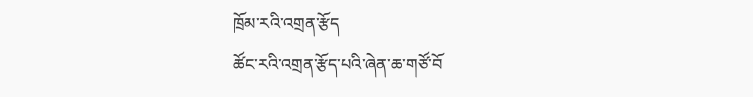ཁྲོམ་རའི་འགྲན་རྩོད
ཚོང་རའི་འགྲན་རྩོད་པའི་ཞེན་ཆ་གཙོ་བོ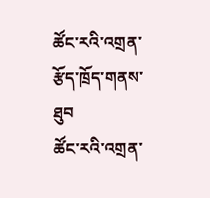ཚོང་རའི་འགྲན་རྩོད་ཁྲོད་གནས་ཐུབ
ཚོང་རའི་འགྲན་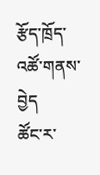རྩོད་ཁྲོད་འཚོ་གནས་བྱེད
ཚོང་ར་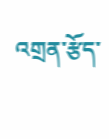འགྲན་རྩོད་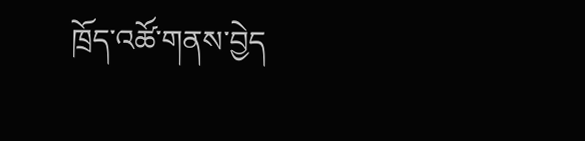ཁྲོད་འཚོ་གནས་བྱེད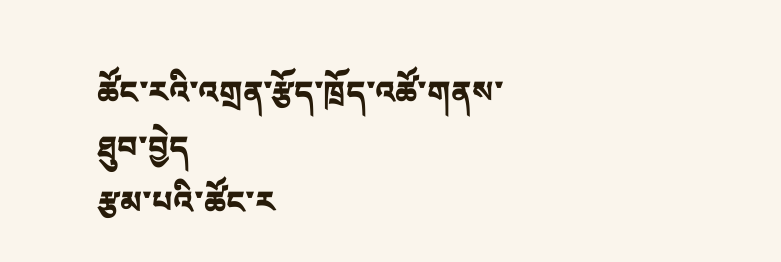ཚོང་རའི་འགྲན་རྩོད་ཁྲོད་འཚོ་གནས་ཐུབ་བྱེད
རྩམ་པའི་ཚོང་ར